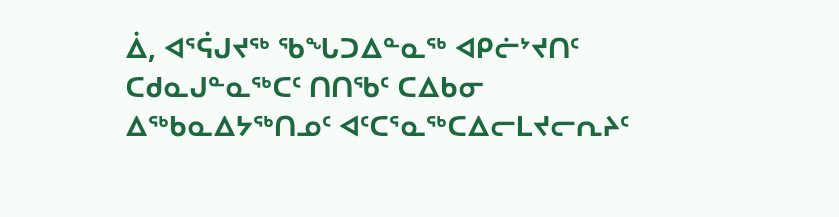ᐄ, ᐊᕐᕌᒍᔪᖅ ᖃᖓᑐᐃᓐᓇᖅ ᐊᑭᓖᔾᔪᑎᑦ ᑕᑯᓇᒍᓐᓇᖅᑕᑦ ᑎᑎᖃᑦ ᑕᐃᑲᓂ ᐃᖅᑲᓇᐃᔭᖅᑎᓄᑦ ᐊᑦᑕᕐᓇᖅᑕᐃᓕᒪᔪᓕᕆᔨᑦ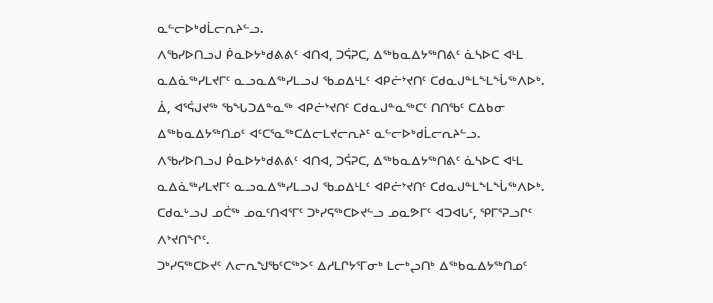ᓇᓪᓕᐅᒃᑯᒫᓕᕆᔨᓪᓗ.
ᐱᖃᓯᐅᑎᓗᒍ ᑮᓇᐅᔭᒃᑯᕕᕕᑦ ᐊᑎᐊ, ᑐᕌᕈᑕ, ᐃᖅᑲᓇᐃᔭᖅᑎᕕᑦ ᓈᓴᐅᑕ ᐊᒻᒪ ᓇᐃᓈᖅᓯᒪᔪᒥᑦ ᓇᓗᓇᐃᖅᓯᒪᓗᒍ ᖃᓄᐃᒻᒪᑦ ᐊᑭᓖᔾᔪᑎᑦ ᑕᑯᓇᒍᓐᒪᖕᒪᖔᖅᐱᐅᒃ.
ᐄ, ᐊᕐᕌᒍᔪᖅ ᖃᖓᑐᐃᓐᓇᖅ ᐊᑭᓖᔾᔪᑎᑦ ᑕᑯᓇᒍᓐᓇᖅᑕᑦ ᑎᑎᖃᑦ ᑕᐃᑲᓂ ᐃᖅᑲᓇᐃᔭᖅᑎᓄᑦ ᐊᑦᑕᕐᓇᖅᑕᐃᓕᒪᔪᓕᕆᔨᑦ ᓇᓪᓕᐅᒃᑯᒫᓕᕆᔨᓪᓗ.
ᐱᖃᓯᐅᑎᓗᒍ ᑮᓇᐅᔭᒃᑯᕕᕕᑦ ᐊᑎᐊ, ᑐᕌᕈᑕ, ᐃᖅᑲᓇᐃᔭᖅᑎᕕᑦ ᓈᓴᐅᑕ ᐊᒻᒪ ᓇᐃᓈᖅᓯᒪᔪᒥᑦ ᓇᓗᓇᐃᖅᓯᒪᓗᒍ ᖃᓄᐃᒻᒪᑦ ᐊᑭᓖᔾᔪᑎᑦ ᑕᑯᓇᒍᓐᒪᖕᒪᖔᖅᐱᐅᒃ.
ᑕᑯᓇᒡᓗᒍ ᓄᑖᖅ ᓄᓇᑦᑎᐊᕐᒥᑦ ᑐᒃᓯᕋᖅᑕᐅᔪᓪᓗ ᓄᓇᕗᒥᑦ ᐊᑐᐊᒐᑦ, ᕿᒥᕐᕈᓗᒋᑦ ᐱᔾᔪᑎᖏᑦ.
ᑐᒃᓯᕋᖅᑕᐅᔪᑦ ᐱᓕᕆᖑᖃᑦᑕᖅᐳᑦ ᐃᓱᒪᒋᔭᕐᒥᓂᒃ ᒪᓕᒃᖢᑎᒃ ᐃᖅᑲᓇᐃᔭᖅᑎᓄᑦ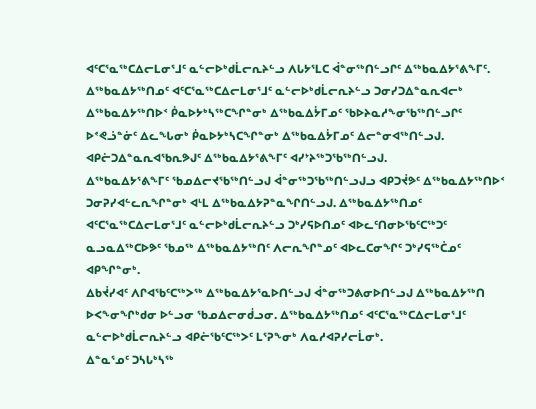ᐊᑦᑕᕐᓇᖅᑕᐃᓕᒪᓂᕐᒧᑦ ᓇᓪᓕᐅᒃᑯᒫᓕᕆᔨᓪᓗ ᐱᒐᔭᕐᒪᑕ ᐋᓐᓂᖅᑎᓪᓗᒋᑦ ᐃᖅᑲᓇᐃᔭᕐᕕᖕᒥᑦ.
ᐃᖅᑲᓇᐃᔭᖅᑎᓄᑦ ᐊᑦᑕᕐᓇᖅᑕᐃᓕᒪᓂᕐᒧᑦ ᓇᓪᓕᐅᒃᑯᒫᓕᕆᔨᓪᓗ ᑐᓂᓯᑐᐃᓐᓇᕆᐊᓕᒃ ᐃᖅᑲᓇᐃᔭᖅᑎᐅᑉ ᑮᓇᐅᔭᒃᓴᖅᑕᖏᓐᓂᒃ ᐃᖅᑲᓇᐃᔮᒥᓄᑦ ᖃᐅᔨᓇᓱᖕᓂᖃᖅᑎᓪᓗᒋᑦ ᐅᕝᕙᓘᓐᓃᑦ ᐃᓚᖓᓂᒃ ᑮᓇᐅᔭᒃᓴᑕᖏᓐᓂᒃ ᐃᖅᑲᓇᐃᔮᒥᓄᑦ ᐃᓕᓐᓂᐊᖅᑎᓪᓗᒍ. ᐊᑭᓖᑐᐃᓐᓇᕆᐊᖃᕆᕗᒍᑦ ᐃᖅᑲᓇᐃᔭᕐᕕᖕᒥᑦ ᐊᓯᔾᔨᖅᑐᖃᖅᑎᓪᓗᒍ.
ᐃᖅᑲᓇᐃᔭᕐᕕᖕᒥᑦ ᖃᓄᐃᓕᔪᖃᖅᑎᓪᓗᒍ ᐋᓐᓂᖅᑐᖃᖅᑎᓪᓗᒍᓗ ᐊᑭᑐᔫᕗᑦ ᐃᖅᑲᓇᐃᔭᖅᑎᐅᑉ ᑐᓂᕈᓯᐊᓪᓚᕆᖏᓐᓂᒃ ᐊᒻᒪ ᐃᖅᑲᓇᐃᔭᕈᓐᓇᖏᑎᓪᓗᒍ. ᐃᖅᑲᓇᐃᔭᖅᑎᓄᑦ ᐊᑦᑕᕐᓇᖅᑕᐃᓕᒪᓂᕐᒧᑦ ᓇᓪᓕᐅᒃᑯᒫᓕᕆᔨᓪᓗ ᑐᒃᓯᕋᐅᑎᓄᑦ ᐊᐅᓚᑦᑎᓂᐅᖃᑦᑕᖅᑐᑦ ᓇᓗᓇᐃᖅᑕᐅᕗᑦ ᖃᓄᖅ ᐃᖅᑲᓇᐃᔭᖅᑎᑦ ᐱᓕᕆᖏᓐᓄᑦ ᐊᐅᓚᑕᓂᖏᑦ ᑐᒃᓯᕋᖅᑖᓄᑦ ᐊᑭᖏᓐᓂᒃ.
ᐃᑲᔫᓯᐊᑦ ᐱᒋᐊᖃᑦᑕᖅᐳᖅ ᐃᖅᑲᓇᐃᔭᕐᓇᐅᑎᓪᓗᒍ ᐋᓐᓂᖅᑐᕕᓂᐅᑎᓪᓗᒍ ᐃᖅᑲᓇᐃᔭᖅᑎ ᐅᐸᖕᓂᖏᒃᑯᓂ ᐅᓪᓗᓂ ᖃᓄᐃᓕᓂᑰᓗᓂ. ᐃᖅᑲᓇᐃᔭᖅᑎᓄᑦ ᐊᑦᑕᕐᓇᖅᑕᐃᓕᒪᓂᕐᒧᑦ ᓇᓪᓕᐅᒃᑯᒫᓕᕆᔨᓪᓗ ᐊᑭᓖᖃᑦᑕᖅᐳᑦ ᒪᕐᕈᖕᓂᒃ ᐱᓇᓱᐊᕈᓯᓕᒫᓂᒃ.
ᐃᓐᓇᕐᓄᑦ ᑐᓴᒐᒃᓴᖅ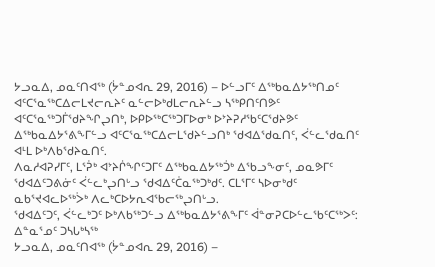ᔭᓗᓇᐃ, ᓄᓇᑦᑎᐊᖅ (ᔮᓐᓄᐊᕆ 29, 2016) – ᐅᓪᓗᒥᑦ ᐃᖅᑲᓇᐃᔭᖅᑎᓄᑦ ᐊᑦᑕᕐᓇᖅᑕᐃᓕᒪᔪᓕᕆᔨᑦ ᓇᓪᓕᐅᒃᑯᒪᓕᕆᔨᓪᓗ ᓴᖅᑭᑎᑦᑎᕗᑦ ᐊᑦᑕᕐᓇᖅᑐᒦᖁᔨᖏᖢᑎᒃ, ᐅᑭᐅᖅᑕᖅᑐᒥᐅᓂᒃ ᐅᔾᔨᕈᓱᖃᑦᑕᖁᔨᕗᑦ ᐃᖅᑲᓇᐃᔭᕐᕕᖕᒥᓪᓗ ᐊᑦᑕᕐᓇᖅᑕᐃᓕᒪᖁᔨᓪᓗᑎᒃ ᖁᐊᐃᖁᓇᑎᑦ, ᐹᓪᓚᖁᓇᑎᑦ ᐊᒻᒪ ᐅᒃᐱᑲᖁᔨᓇᑎᑦ.
ᐱᓇᓱᐊᕈᓯᒥᑦ, ᒪᕐᕉᒃ ᐊᔾᔨᒌᖏᑦᑐᒥᑦ ᐃᖅᑲᓇᐃᔭᖅᑑᒃ ᐃᖃᓗᖕᓂᑦ, ᓄᓇᕗᒥᑦ ᖁᐊᐃᑦᑐᕕᓃᑦ ᐹᓪᓚᒃᖢᑎᒡᓗ ᖁᐊᐃᑦᑖᓇᖅᑐᒃᑯᑦ. ᑕᒪᕐᒥᑦ ᓴᐅᓂᒃᑯᑦ ᓇᑲᕐᔪᐊᓚᐅᖅᐴᒃ ᐱᓚᒃᑕᐅᔭᕆᐊᖃᓕᖅᖢᑎᒡᓗ.
ᖁᐊᐃᑦᑐᑦ, ᐹᓪᓚᒃᑐᑦ ᐅᒃᐱᑲᖅᑐᓪᓗ ᐃᖅᑲᓇᐃᔭᕐᕕᖕᒥᑦ ᐋᓐᓂᕈᑕᐅᓪᓚᖃᑦᑕᖅᐳᑦ:
ᐃᓐᓇᕐᓄᑦ ᑐᓴᒐᒃᓴᖅ
ᔭᓗᓇᐃ, ᓄᓇᑦᑎᐊᖅ (ᔮᓐᓄᐊᕆ 29, 2016) –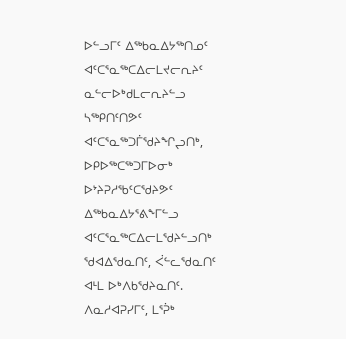ᐅᓪᓗᒥᑦ ᐃᖅᑲᓇᐃᔭᖅᑎᓄᑦ ᐊᑦᑕᕐᓇᖅᑕᐃᓕᒪᔪᓕᕆᔨᑦ ᓇᓪᓕᐅᒃᑯᒪᓕᕆᔨᓪᓗ ᓴᖅᑭᑎᑦᑎᕗᑦ ᐊᑦᑕᕐᓇᖅᑐᒦᖁᔨᖏᖢᑎᒃ, ᐅᑭᐅᖅᑕᖅᑐᒥᐅᓂᒃ ᐅᔾᔨᕈᓱᖃᑦᑕᖁᔨᕗᑦ ᐃᖅᑲᓇᐃᔭᕐᕕᖕᒥᓪᓗ ᐊᑦᑕᕐᓇᖅᑕᐃᓕᒪᖁᔨᓪᓗᑎᒃ ᖁᐊᐃᖁᓇᑎᑦ, ᐹᓪᓚᖁᓇᑎᑦ ᐊᒻᒪ ᐅᒃᐱᑲᖁᔨᓇᑎᑦ.
ᐱᓇᓱᐊᕈᓯᒥᑦ, ᒪᕐᕉᒃ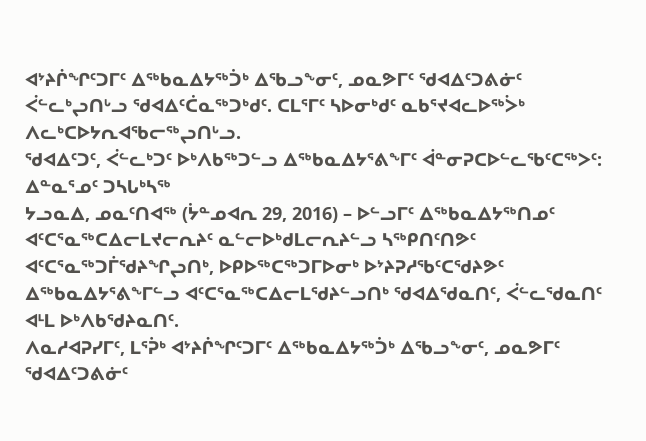ᐊᔾᔨᒌᖏᑦᑐᒥᑦ ᐃᖅᑲᓇᐃᔭᖅᑑᒃ ᐃᖃᓗᖕᓂᑦ, ᓄᓇᕗᒥᑦ ᖁᐊᐃᑦᑐᕕᓃᑦ ᐹᓪᓚᒃᖢᑎᒡᓗ ᖁᐊᐃᑦᑖᓇᖅᑐᒃᑯᑦ. ᑕᒪᕐᒥᑦ ᓴᐅᓂᒃᑯᑦ ᓇᑲᕐᔪᐊᓚᐅᖅᐴᒃ ᐱᓚᒃᑕᐅᔭᕆᐊᖃᓕᖅᖢᑎᒡᓗ.
ᖁᐊᐃᑦᑐᑦ, ᐹᓪᓚᒃᑐᑦ ᐅᒃᐱᑲᖅᑐᓪᓗ ᐃᖅᑲᓇᐃᔭᕐᕕᖕᒥᑦ ᐋᓐᓂᕈᑕᐅᓪᓚᖃᑦᑕᖅᐳᑦ:
ᐃᓐᓇᕐᓄᑦ ᑐᓴᒐᒃᓴᖅ
ᔭᓗᓇᐃ, ᓄᓇᑦᑎᐊᖅ (ᔮᓐᓄᐊᕆ 29, 2016) – ᐅᓪᓗᒥᑦ ᐃᖅᑲᓇᐃᔭᖅᑎᓄᑦ ᐊᑦᑕᕐᓇᖅᑕᐃᓕᒪᔪᓕᕆᔨᑦ ᓇᓪᓕᐅᒃᑯᒪᓕᕆᔨᓪᓗ ᓴᖅᑭᑎᑦᑎᕗᑦ ᐊᑦᑕᕐᓇᖅᑐᒦᖁᔨᖏᖢᑎᒃ, ᐅᑭᐅᖅᑕᖅᑐᒥᐅᓂᒃ ᐅᔾᔨᕈᓱᖃᑦᑕᖁᔨᕗᑦ ᐃᖅᑲᓇᐃᔭᕐᕕᖕᒥᓪᓗ ᐊᑦᑕᕐᓇᖅᑕᐃᓕᒪᖁᔨᓪᓗᑎᒃ ᖁᐊᐃᖁᓇᑎᑦ, ᐹᓪᓚᖁᓇᑎᑦ ᐊᒻᒪ ᐅᒃᐱᑲᖁᔨᓇᑎᑦ.
ᐱᓇᓱᐊᕈᓯᒥᑦ, ᒪᕐᕉᒃ ᐊᔾᔨᒌᖏᑦᑐᒥᑦ ᐃᖅᑲᓇᐃᔭᖅᑑᒃ ᐃᖃᓗᖕᓂᑦ, ᓄᓇᕗᒥᑦ ᖁᐊᐃᑦᑐᕕᓃᑦ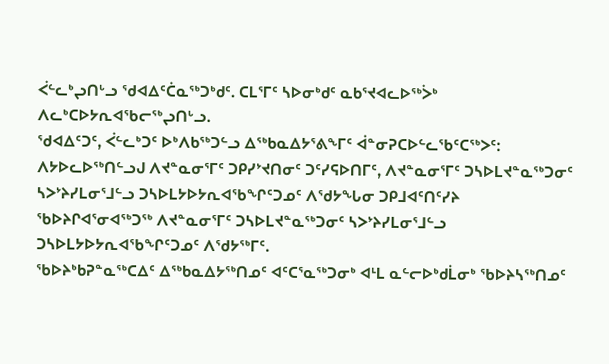ᐹᓪᓚᒃᖢᑎᒡᓗ ᖁᐊᐃᑦᑖᓇᖅᑐᒃᑯᑦ. ᑕᒪᕐᒥᑦ ᓴᐅᓂᒃᑯᑦ ᓇᑲᕐᔪᐊᓚᐅᖅᐴᒃ ᐱᓚᒃᑕᐅᔭᕆᐊᖃᓕᖅᖢᑎᒡᓗ.
ᖁᐊᐃᑦᑐᑦ, ᐹᓪᓚᒃᑐᑦ ᐅᒃᐱᑲᖅᑐᓪᓗ ᐃᖅᑲᓇᐃᔭᕐᕕᖕᒥᑦ ᐋᓐᓂᕈᑕᐅᓪᓚᖃᑦᑕᖅᐳᑦ:
ᐱᔭᐅᓚᐅᖅᑎᓪᓗᒍ ᐱᔪᓐᓇᓂᕐᒥᑦ ᑐᑭᓯᔾᔪᑎᓂᑦ ᑐᑦᓯᕋᐅᑎᒥᑦ, ᐱᔪᓐᓇᓂᕐᒥᑦ ᑐᓴᐅᒪᔪᓐᓇᖅᑐᓂᑦ ᓴᐳᔾᔨᓯᒪᓂᕐᒧᓪᓗ ᑐᓴᐅᒪᔭᐅᔭᕆᐊᖃᖏᑦᑐᓄᑦ ᐱᖁᔭᖓᓂ ᑐᑭᒧᐊᑦᑎᑦᓯᔨ ᖃᐅᔨᒋᐊᕐᓂᐊᖅᑐᖅ ᐱᔪᓐᓇᓂᕐᒥᑦ ᑐᓴᐅᒪᔪᓐᓇᖅᑐᓂᑦ ᓴᐳᔾᔨᓯᒪᓂᕐᒧᓪᓗ ᑐᓴᐅᒪᔭᐅᔭᕆᐊᖃᖏᑦᑐᓄᑦ ᐱᖁᔭᖅᒥᑦ.
ᖃᐅᔨᒃᑲᕈᓐᓇᖅᑕᐃᑦ ᐃᖅᑲᓇᐃᔭᖅᑎᓄᑦ ᐊᑦᑕᕐᓇᖅᑐᓂᒃ ᐊᒻᒪ ᓇᓪᓕᐅᒃᑯᒫᓂᒃ ᖃᐅᔨᓴᖅᑎᓄᑦ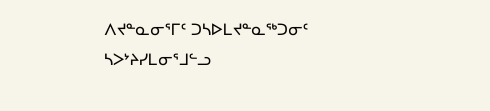ᐱᔪᓐᓇᓂᕐᒥᑦ ᑐᓴᐅᒪᔪᓐᓇᖅᑐᓂᑦ ᓴᐳᔾᔨᓯᒪᓂᕐᒧᓪᓗ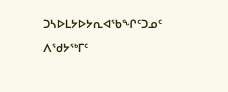ᑐᓴᐅᒪᔭᐅᔭᕆᐊᖃᖏᑦᑐᓄᑦ ᐱᖁᔭᖅᒥᑦ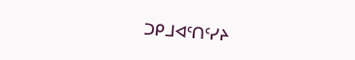ᑐᑭᒧᐊᑦᑎᑦᓯᔨ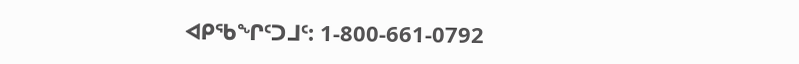ᐊᑭᖃᖏᑦᑐᒧᑦ: 1-800-661-0792